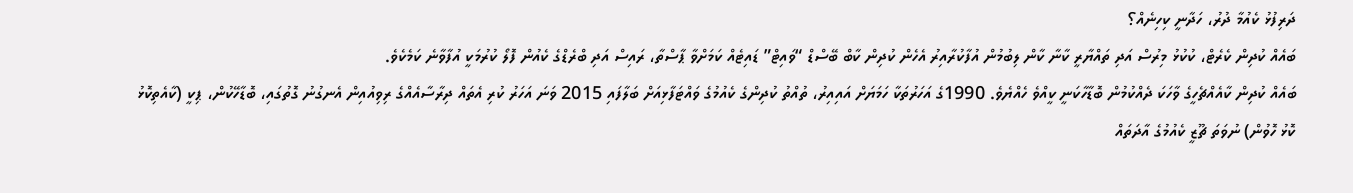ދަރިފުޅު ކެއުމާ ދުރު، ހަދާނީ ކިހިނެއް؟
ބައެއް ކުދިން ކެރެޓް، ކުކުޅު މިރުސް އަދި ތައްޔާރީ ކާނާ ކާން ލިބުމުން އުފާކުރާއިރު އެހެން ކުދިން ކާބް ބޭސްޑް “ވައިޓް” ޑައިޓެއް ކަމަށްވާ ޕާސްތާ، ރައިސް އަދި ބްރެޑްގެ ކެއުން ފޮލޯ ކުރުމަކީ އުފާވާނެ ކަމެކެވެ.
ބައެއް ކުދިން ކާއެއްޗެހީގެ ވާހަކަ ދެއްކުމުން ބޮޑާހާކަނީ ކީއްވެ ހެއްޔެވެ. 1990ގެ އަހަރުތަކާ ހަމަޔަށް އައިއިރު، ތުއްތު ކުދިންގެ ކެއުމުގެ ވައްޓަފާޅިއަށް ބަލާފައި 2015 ވަނަ އަހަރު ކުރި އެތައް ދިރާސާއެއްގެ ރިވިއުއިން އެނގުނު ގޮތުގައި، ބޮޑާހޭކުން، ޕިކީ (ކާއެތިކޮޅު ކޮޅު ހޮވުން) ނުވަތަ ޗޫޒީ ކެއުމުގެ އާދަތައް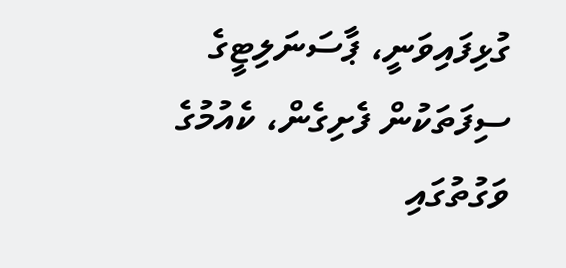ގުޅިފައިވަނީ، ޕާސަނަލިޓީގެ ސިފަތަކުން ފެށިގެން، ކެއުމުގެ ވަގުތުގައި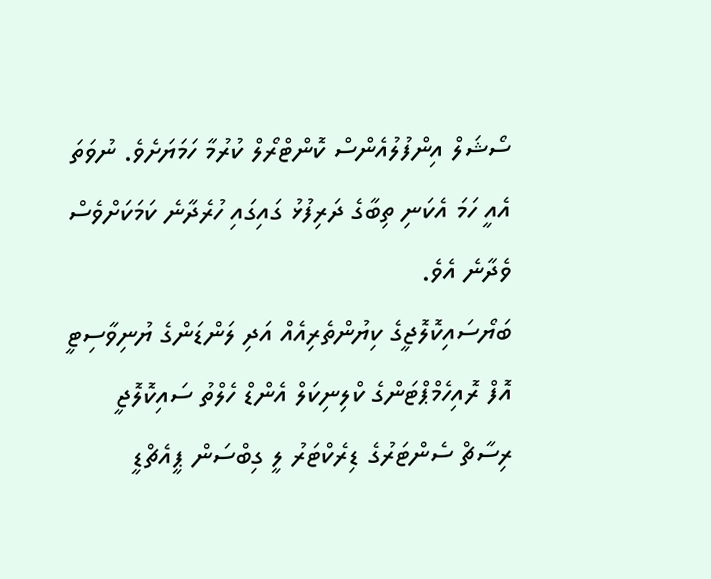ސޯޝަލް އިންފުލުއެންސް ކޮންޓްރޯލް ކުރުމާ ހަމަޔަށެވެ. ނުވަތަ އެއީ ހަމަ އެކަނި ތިބާގެ ދަރިފުޅު ގައިގައި ހުރެދާނެ ކަމަކަށްވެސް ވެދާނެ އެވެ.
ބަޔޯސައިކޮލޮޖީގެ ކިޔުންތެރިއެއް އަދި ލަންޑަންގެ ޔުނިވާސިޓީ އޮފް ރޮއިހެމްޕްޓަންގެ ކްލިނިކަލް އެންޑް ހެލްތު ސައިކޮލޮޖީ ރިސާޗް ސެންޓަރުގެ ޑިރެކްޓަރު ލީ ގިބްސަން ޕީއެޗްޑީ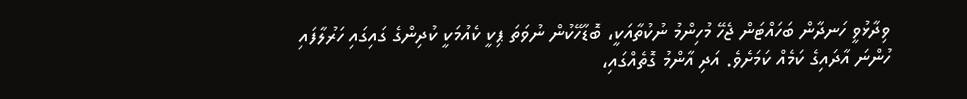ވިދާޅުވީ ހަނދާން ބަހައްޓަން ޖެހޭ މުހިންމު ނުކުތާއަކީ، ބޮޑާހޭކުން ނުވަތަ ޕިކީ ކެއުމަކީ ކުދިންގެ ގައިގައި ހަރުލާފައި ހުންނަ އާދައިގެ ކަމެއް ކަމަށެވެ. އަދި އާންމު ގޮތެއްގައި،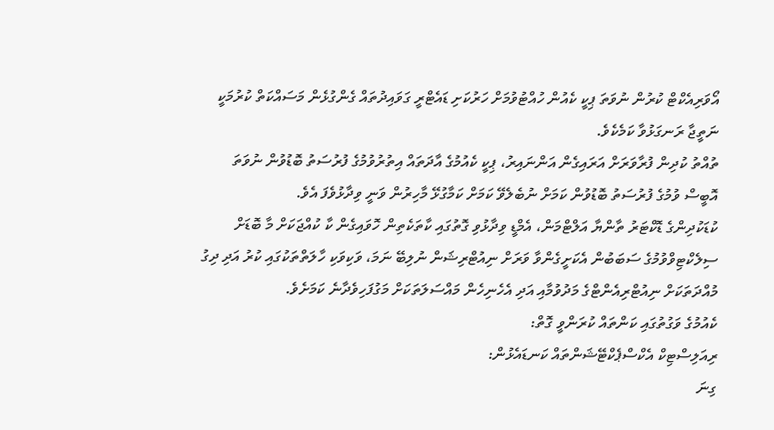އޯވަރިއެކްޓް ކުރުން ނުވަތަ ޕިކީ ކެއުން ހުއްޓުވުމަށް ހަރުކަށި ޑައެޓްރީ ގަވައިދުތައް ގެންގުޅެން މަސައްކަތް ކުރުމަކީ ނަތީޖާ ރަނގަޅުވާ ކަމެކެވެ.
ތުއްތު ކުދިން ފުރާވަރަށް އަރައިގެން އަންނައިރު، ޕިކީ ކެއުމުގެ އާދަތައް އިތުރުވުމުގެ ފުރުސަތު ބޮޑުވުން ނުވަތަ އޮބީސް ވުމުގެ ފުރުސަތު ބޮޑުވުން ކަމަށް ނުބެލެވޭ ކަމަށް ކަމާގުޅޭ މާހިރުން ވަނީ ވިދާޅުވެފަ އެވެ.
ކުޑަކުދިންގެ ޑޮކްޓަރު ތާންޔާ އަލްޓްމަން، އެމްޑީ ވިދާޅުވި ގޮތުގައި ކާތަކެތިން ހޮވައިގެން ކާ ކުއްޖަކަށް މާ ބޮޑަށް ސިލެކްޓިވްވުމުގެ ސަބަބުން އެކަށީގެންވާ ވަރަށް ނިއުޓްރިޝަން ނުލިބޭ ނަމަ، ވަކިވަކި ހާލަތްތަކުގައި ކުރު އަދި ދިގު މުއްދަތަކަށް ނިއުޓްރިއެންޓްގެ މަދުވުމާއި އަދި އެހެނިހެން މައްސަލަތަކަށް މަގުފަހިވެދާނެ ކަމަށެވެ.
ކެއުމުގެ ވަގުތުގައި ކަންތައް ކުރަންވީ ގޮތް:
ރިއަލިސްޓިކް އެކްސްޕެކްޓޭޝަންތައް ކަނޑައެޅުން:
ގިނަ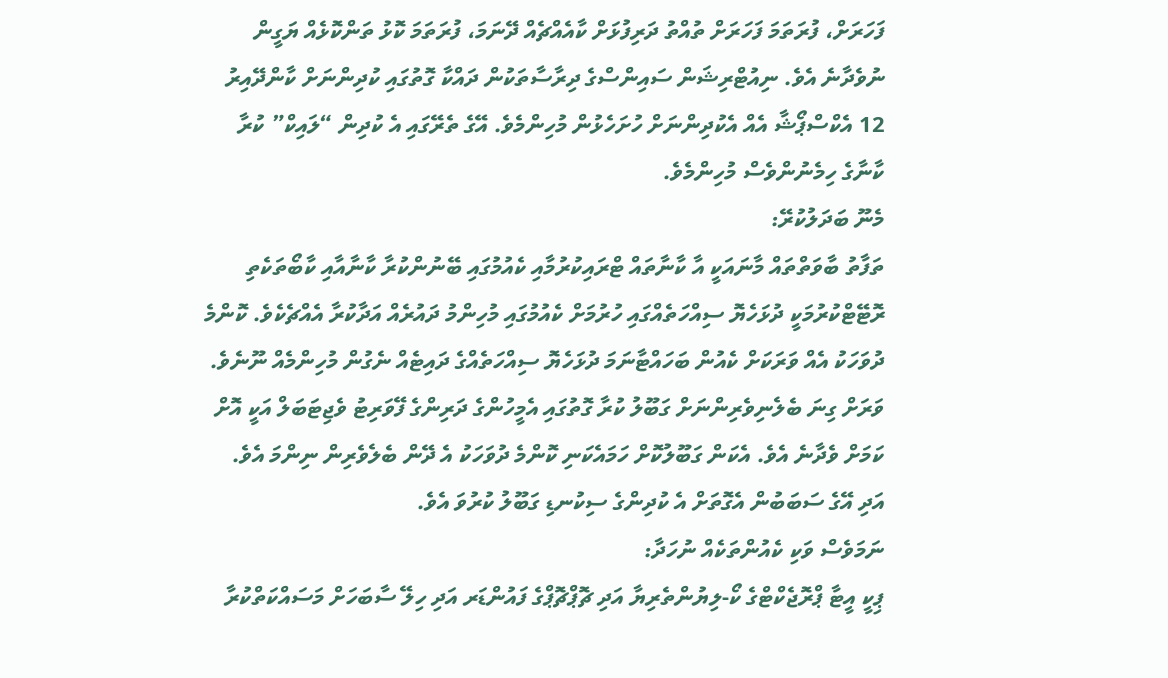ފަހަރަށް، ފުރަތަމަ ފަހަރަށް ތުއްތު ދަރިފުޅަށް ކާއެއްޗެއް ދޭނަމަ، ފުރަތަމަ ކޮޅު ތަންކޮޅެއް ޔަގީން ނުވެދާނެ އެވެ. ނިއުޓްރިޝަން ސައިންސްގެ ދިރާސާތަކުން ދައްކާ ގޮތުގައި ކުދިންނަށް ކާންދޭއިރު 12 އެކްސްޕޯޝާ އެއް އެކުދިންނަށް ހުށަހެޅުން މުހިންމެވެ. އޭގެ ތެރޭގައި އެ ކުދިން “ލައިކް” ކުރާ ކާނާގެ ހިމެނުންވެސް މުހިންމެވެ.
މެނޫ ބަދަލުކުރޭ:
ތަފާތު ބާވަތްތައް މާނައަކީ އާ ކާނާތައް ޓްރައިކުރުމާއި ކެއުމުގައި ބޭނުންކުރާ ކާނާއާއި ކާބޯތަކެތި ރޮޓޭޓްކުރުމަކީ ދުޅަހެޔޮ ސިއްހަތެއްގައި ހުރުމަށް ކެއުމުގައި މުހިންމު ދައުރެއް އަދާކުރާ އެއްޗެކެވެ. ކޮންމެ ދުވަހަކު އެއް ވަރަކަށް ކެއުން ބަހައްޓާނަމަ ދުޅަހެޔޮ ސިއްހަތެއްގެ ދައިޓެއް ނެގުން މުހިންމެއް ނޫނެވެ. ވަރަށް ގިނަ ބެލެނިވެރިންނަށް ގަބޫލު ކުރާ ގޮތުގައި އެމީހުންގެ ދަރިންގެ ފޭވަރިޓު ވެޖިޓަބަލް އަކީ އޮށް ކަމަށް ވެދާނެ އެވެ. އެކަން ގަބޫލުކޮށް ހަމައެކަނި ކޮންމެ ދުވަހަކު އެ ދޭން ބެލެވެރިން ނިންމަ އެވެ. އަދި އޭގެ ސަބަބުން އެގޮތަށް އެ ކުދިންގެ ސިކުނޑި ގަބޫލު ކުރުވަ އެވެ.
ނަމަވެސް ވަކި ކެއުންތަކެއް ނުހަދާ:
ޕިކީ އީޓާ ޕްރޮޖެކްޓްގެ ކޯ-ލިޔުންތެރިޔާ އަދި ޗޮޕްޗޮޕްގެ ފައުންޑަރ އަދި ހިލޭ ސާބަހަށް މަސައްކަތްކުރާ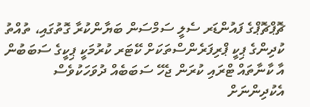ޗޮޕްޗޮޕްގެ ފައުންޑަރ ސެލީ ސަމްސަން ބަޔާންކުރާ ގޮތުގައި، ތުއްތު ކުދިންގެ ޕިކީ ޕްރިފަރެންސްތަކަށް ކޭޓަރ ކުރުމަކީ ޕިކީގެ ސަބަބުން އާ ކާނާތައް ޓްރައި ކުރަން ޖެހޭ ސަބަބެއް ދުވަހަކުވެސް އެކުދިންނަށް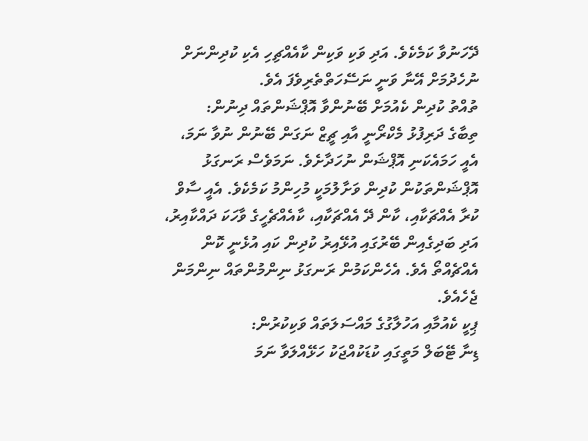ދޭހަނުވާ ކަމެކެވެ. އަދި ވަކި ވަކިން ކާއެއްޗިހި އެކި ކުދިންނަށް ނުހެދުމަށް އޭނާ ވަނީ ނަސޭހަތްތެރިވެފަ އެވެ.
ތުއްތު ކުދިން ކެއުމަށް ބޭނުންވާ އޮޕްޝަންތައް ދިނުން:
ތިބާގެ ދަރިފުޅު މެކްރޯނީ އާއި ޗީޒް ނަގަން ބޭނުން ނުވާ ނަމަ، އެއީ ހަމައެކަނި އޮޕްޝަން ނުހަދާށެވެ. ނަމަވެސް ރަނގަޅު އޮޕްޝަންތަކުން ކުދިން ވަށާލުމަކީ މުހިންމު ކަމެކެވެ. އެއީ ސާވް ކުރާ އެއްޗަކާއި، ކާން ދޭ އެއްޗަކާއި، ކާއެއްޗެހީގެ ވާހަކަ ދައްކާއިރު، އަދި ބަދިގެއިން ބޭރުގައި އުޅޭއިރު ކުދިން ކައި އުޅެނީ ކޮން އެއްޗެއްތޯ އެވެ. އެހެންކަމުން ރަނގަޅު ނިންމުންތައް ނިންމަން ޖެހެއެވެ.
ޕިކީ ކެއުމާއި އަހުލާގުގެ މައްސަލަތައް ވަކިކުރުން:
ޑިނާ ޓޭބަލް މަތީގައި ކުޑަކުއްޖަކު ހަޅޭއްލަވާ ނަމަ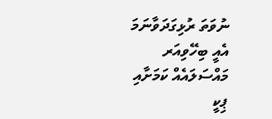ނުވަތަ ރުޅިގަދަވާނަމަ އެއީ ބިހޭވިއަރ މައްސަލައެއް ކަމަށާއި ޕިކީ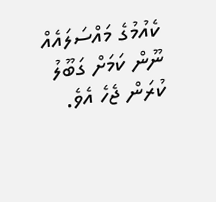ކެއުމުގެ މައްސަލައެއް ނޫން ކަމަށް ގަބޫލު ކުރަން ޖެހެ އެވެ.